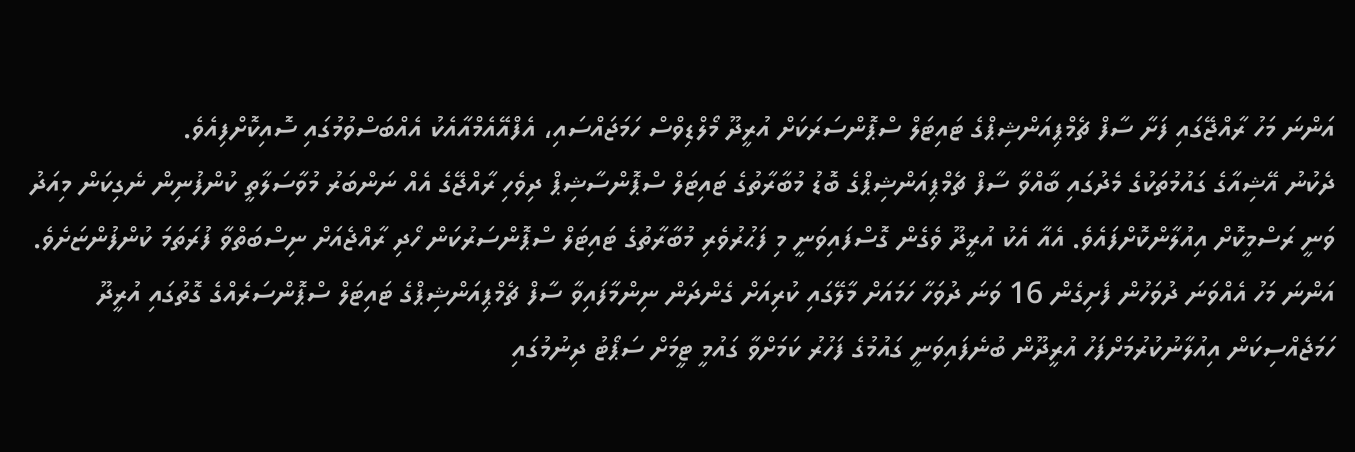އަންނަ މަހު ރާއްޖޭގައި ފަށާ ސާފް ޗެމްޕިއަންޝިޕްގެ ޓައިޓަލް ސްޕޮންސަރަކަށް އުރީދޫ މޯލްޑިވްސް ހަމަޖައްސައި، އެފްއޭއެމްއާއެކު އެއްބަސްވުމުގައި ސޮއިކޮށްފިއެވެ.
ދެކުނު އޭޝިއާގެ ގައުމުތަކުގެ މެދުގައި ބާއްވާ ސާފް ޗެމްޕިއަންޝިޕްގެ ބޮޑު މުބާރާތުގެ ޓައިޓަލް ސްޕޮންސާޝިޕް ދިވެހި ރާއްޖޭގެ އެއް ނަންބަރު މުވާސަލާތީ ކުންފުނިން ނެގިކަން މިއަދު ވަނީ ރަސްމީކޮށް އިއުލާންކޮށްފައެވެ. އެއާ އެކު އުރީދޫ ވެގެން ގޮސްފައިވަނީ މި ފަޙުރުވެރި މުބާރާތުގެ ޓައިޓަލް ސްޕޮންސަރުކަން ހޯދި ރާއްޖެއަށް ނިސްބަތްވާ ފުރަތަމަ ކުންފުންޏަށެވެ.
އަންނަ މަހު އެއްވަނަ ދުވަހުން ފެށިގެން 16 ވަނަ ދުވަހާ ހަމައަށް މާލޭގައި ކުރިއަށް ގެންދަން ނިންމާފައިވާ ސާފް ޗެމްޕިއަންޝިޕްގެ ޓައިޓަލް ސްޕޮންސަރެއްގެ ގޮތުގައި އުރީދޫ ހަމަޖެއްސިކަން އިއުލާނުކުރުމަށްފަހު އުރީދޫން ބުނެފައިވަނީ ގައުމުގެ ފަހުރު ކަމަށްވާ ގައުމީ ޓީމަށް ސަޕޯޓު ދިނުމުގައި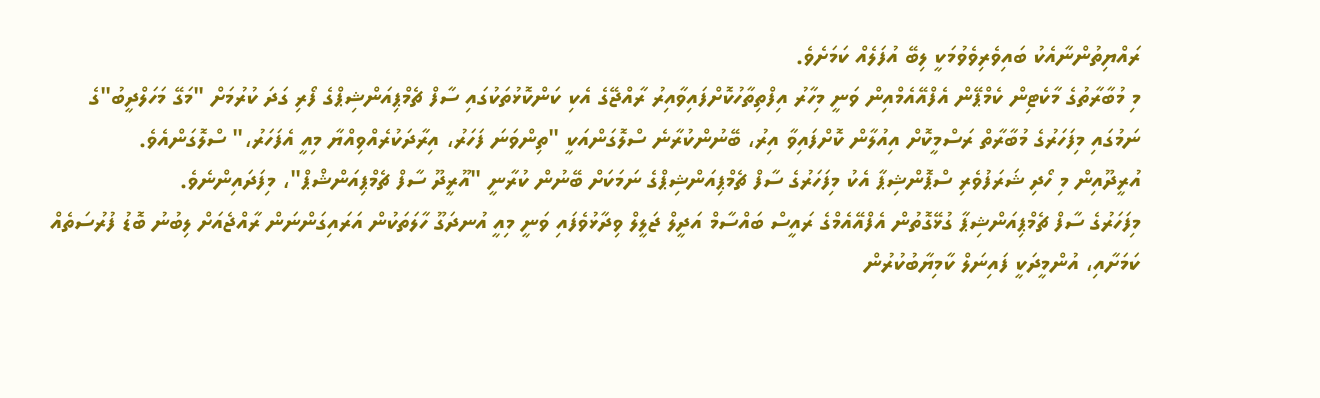ރައްޔިތުންނާއެކު ބައިވެރިވެވުމަކީ ލިބޭ އުފަލެއް ކަމަށެވެ.
މި މުބާރާތުގެ މާކެޓިން ކެމްޕޭން އެފްއޭއެމްއިން ވަނީ މިހާރު އިފްތިތާހުކޮށްފައިވާއިރު ރާއްޖޭގެ އެކި ކަންކޮޅުތަކުގައި ސާފް ޗެމްޕިއަންޝިޕްގެ ފޯރި ގަދަ ކުރުމަށް "މަގޭ މަހަލްދީބު"ގެ ނަމުގައި މިފަހަރުގެ މުބާރާތް ރަސްމީކޮށް އިއުލާން ކޮށްފައިވާ އިރު، ބޭނުންކުރާނެ ސްލޮގަންއަކީ "ތިންވަނަ ފަހަރު، އިރާދަކުރެއްވިއްޔާ މިއީ އެފަހަރު،" ސްލޮގަންއެވެ.
އުރީދޫއިން މި ހޯދި ޝަރަފުވެރި ސްޕޮންޝިޕާ އެކު މިފަހަރުގެ ސާފް ޗެމްޕިއަންޝިޕްގެ ނަމަކަށް ބޭނުން ކުރާނީ "އޫރީދޫ ސާފް ޗެމްޕިއަންޝްޕް"، މިފަދައިންނެވެ.
މިފަހަރުގެ ސާފް ޗެމްޕިއަންޝިޕާ ގުޅޭގޮތުން އެފްއޭއެމްގެ ރައީސް ބައްސާމް އަދީލް ޖަލީލް ވިދާޅުވެފައި ވަނީ މިއީ އުނދަގޫ ހާލަތަކުން އަރައިގަންނަން ރާއްޖެއަށް ލިބުނު ބޮޑު ފުރުސަތެއް ކަމަށާއި، އުންމީދަކީ ފައިނަލް ކާމިޔާބުކުރުން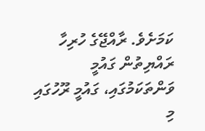ކަމަށެވެ. ރާއްޖޭގެ ހުރިހާ ރައްޔިތުން ގައުމީ ވަންތަކަމުގައި، ގައުމީ ރޫހުގައި މި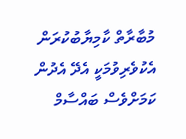މުބާރާތް ކާމިޔާބުކުރަން އެކުވެރިވުމަކީ އެދޭ އެދުން ކަމަށްވެސް ބައްސާމް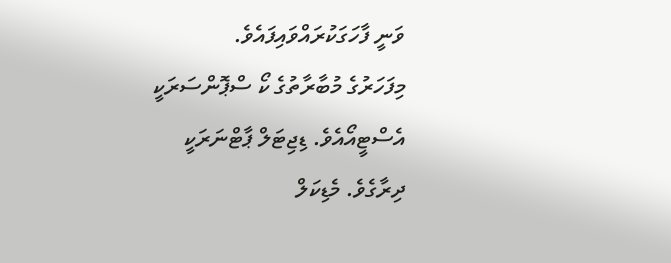ވަނީ ފާހަގަކުރައްވައިފައެވެ.
މިފަހަރުގެ މުބާރާތުގެ ކޯ ސްޕޮންސަރަކީ އެސްޓީއޯއެވެ. ޑިޖިޓަލް ޕާޓްނަރަކީ ދިރާގެވެ. މެޑިކަލް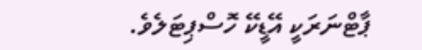ޕާޓްނަރަކީ އޭޑީކޭ ހޮސްޕިޓަލެވެ.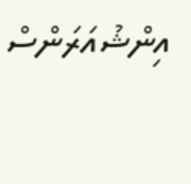އިންޝުއަރަންސް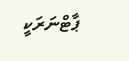ޕާޓްނަރަކީ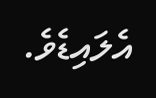އެލައިޑެވެ.